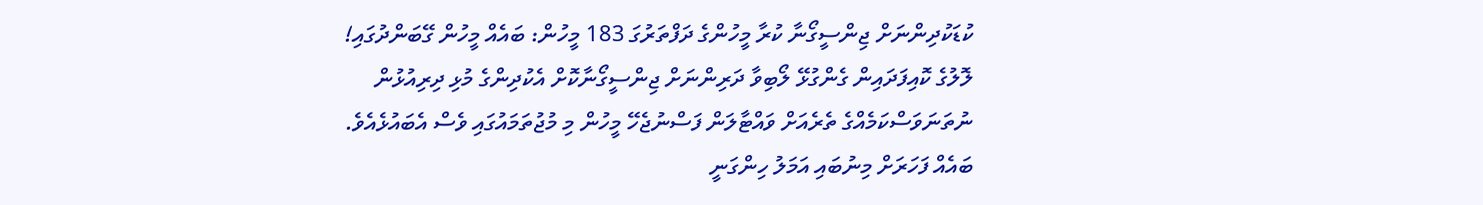ކުޑަކުދިންނަށް ޖިންސީގޯނާ ކުރާ މީހުންގެ ދަފްތަރުގަ 183 މީހުން: ބައެއް މީހުން ގޭބަންދުގައި!
ލޮލުގެ ކޮއިފަދައިން ގެންގުޅޭ ލޯބިވާ ދަރިންނަށް ޖިންސީގޯނާކޮށް އެކުދިންގެ މުޅި ދިރިއުޅުން ނުތަނަވަސްކަމެއްގެ ތެރެއަށް ވައްޓާލަން ފަސްނުޖެހޭ މީހުން މި މުޖުތަމައުގައި ވެސް އެބައުޅެއެވެ.
ބައެއް ފަހަރަށް މިނުބައި އަމަލު ހިންގަނީ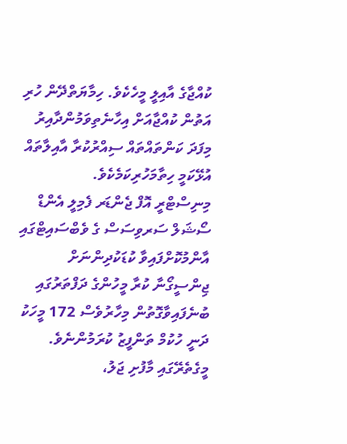ކުއްޖާގެ އާއިލީ މީހެކެވެ. ހިމާޔަތްދޭން ހުރި އަތުން ކުއްޖާއަށް އިހާނެތިވަމުންދާއިރު މިފަދަ ކަންތައްތައް ސިއްރުކުރާ އާއިލާތައް އުޅޭކަމީ ހިތާމަހުރިކަމެކެވެ.
މިނިސްޓްރީ އޮފް ޖެންޑަރ ފެމިލީ އެންޑް ސޯޝަލް ސަރވިސަސް ގެ ވެބްސައިޓްގައި އާންމުކޮށްފައިވާ ކުޑަކުދިންނަށް ޖިންސީގޯނާ ކުރާ މީހުންގެ ދަފްތަރުގައި ބުނެފައިވާގޮތުން މިހާރުވެސް 172 މީހަކު ދަނީ ހުކުމް ތަންފީޒު ކުރަމުންނެވެ.
މީގެތެރޭގައި މާފުށި ޖަލު،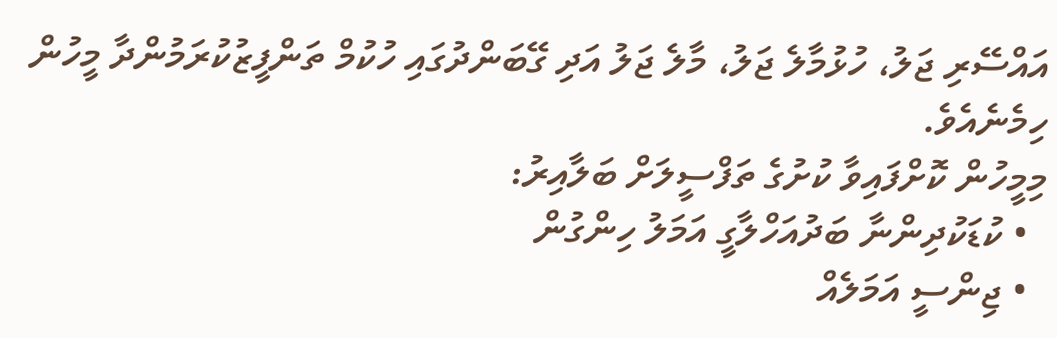އައްސޭރި ޖަލު، ހުޅުމާލެ ޖަލު، މާލެ ޖަލު އަދި ގޭބަންދުގައި ހުކުމް ތަންފީޒުކުރަމުންދާ މީހުން ހިމެނެއެވެ.
މިމީހުން ކޮށްފައިވާ ކުށުގެ ތަފްސީލަށް ބަލާއިރު:
  • ކުޑަކުދިންނާ ބަދުއަހްލާގީ އަމަލު ހިންގުން
  • ޖިންސީ އަމަލެއް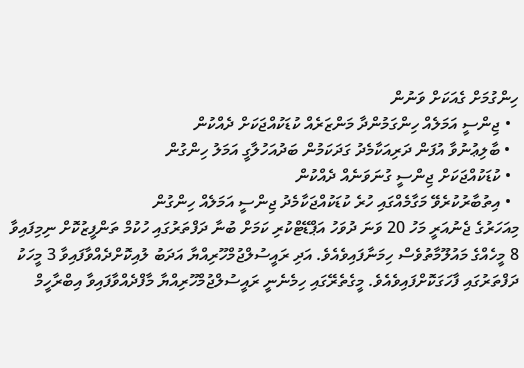ހިންގުމަށް ގެއަކަށް ވަނުން
  • ޖިންސީ އަމަލެއް ހިންގަމުންދާ މަންޒަރެއް ކުޑަކުއްޖަކަށް ދެއްކުން
  • ބާލިޢުނުވާ އުފަން ދަރިއަކާމެދު ގަދަކަމުން ބަދުއަހުލާގީ އަމަލު ހިންގުން
  • ކުޑަކުއްޖަކަށް ޖިންސީ ގުނަވަނެއް ދެއްކުން
  • އިތުބާރުކުރެވޭ މަގާމެއްގައި ހުރެ ކުޑަކުއްޖަކާމެދު ޖިންސީ އަމަލެއް ހިންގުން
މިއަހަރުގެ ޖެނުއަރީ މަހު 20 ވަނަ ދުވަހު އަޕްޑޭޓްކުރި ކަމަށް ބުނާ ދަފްތަރުގައި ހުކުމް ތަންފީޒުކޮށް ނިމިފައިވާ 8 މީހެއްގެ މައުލޫމާތުވެސް ހިމަނާފައިވެއެވެ. އަދި ރައީސުލްޖުމްހޫރިއްޔާ އަދަބު ލުއިކޮށްދެއްވާފައިވާ 3 މީހަކު ދަފްތަރުގައި ފާހަގަކޮށްފައިވެއެވެ. މީގެތެރޭގައި ހިމެނެނީ ރައީސުލްޖުމްހޫރިއްޔާ މާފްދެއްވާފައިވާ އިބްރާހީމް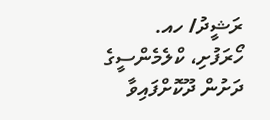ރަޝީދު/ ހއ. ހޯރަފުށި، ކްލެމެންސީގެ ދަށުން ދޫކޮށްފައިވާ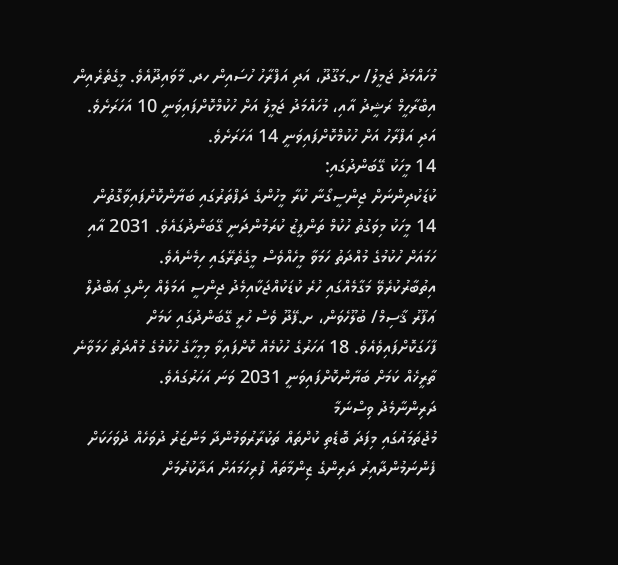މުހައްމަދު ޖަމީލު/ ށ.މަގޫދޫ، އަދި އަފްރާހު ހުސައިން ހދ. މާވައިދޫއެވެ. މީގެތެރެއިން އިބްރާހީމް ރަޝީދު އާއި، މުހައްމަދު ޖަމީލު އަށް ހުކުމްކޮށްފައިވަނީ 10 އަހަރަށެވެ. އަދި އަފްރާހު އަށް ހުކުމްކޮށްފައިވަނީ 14 އަހަރަށެވެ.
14 މީހަކު ގޭބަންދުގައި:
ކުޑަކުދިންނަށް ޖިންސީގޯނާ ކުރާ މީހުންގެ ދަފްތަރުގައި ބަޔާންކޮށްފައިވާގޮތުން 14 މީހަކު މިވަގުތު ހުކުމް ތަންފީޒު ކުރަމުންދަނީ ގޭބަންދުގައެވެ. 2031 އާއި ހަމައަށް ހުކުމުގެ މުއްދަތު ހަމަވާ މީހެއްވެސް މީގެތެރޭގައި ހިމެނެއެވެ.
އިތުބާރުކުރެވޭ މަގާމެއްގައި ހުރެ ކުޑަކުއްޖަކާއިމެދު ޖިންސީ އަމަލެއް ހިންގި ޢަބްދުލް ޢަފޫރު ޤާސިމް/ ބުލޫހެވަން، ށ.ފޭދޫ ވެސް ހުރީ ގޭބަންދުގައި ކަމަށް ފާހަގަކޮށްފައިވެއެވެ. 18 އަހަރުގެ ހުކުމެއް ކޮށްފައިވާ މިމީހާގެ ހުކުމުގެ މުއްދަތު ހަމަވާނެ ތާރީޚެއް ކަމަށް ބަޔާންކޮށްފައިވަނީ 2031 ވަނަ އަހަރުގައެވެ.
ދަރިންނާމެދު ވިސްނަމާ
މުޖުތަމައުގައި މިފަދަ ބޮޑެތި ކުށްތައް ތަކުރާރުވަމުންދާ މަންޒަރު ދުވަހެއް ދުވަހަކަށް ފެންނަމުންދާއިރު ދަރިންގެ ޒިންމާތައް ފުރިހަމައަށް އަދާކުރުމަށް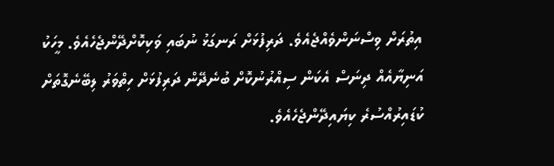އިތުރަށް ވިސްނަންވެއްޖެއެވެ. ދަރިފުޅަށް ރަނގަޅު ނުބައި ވަކިކޮށްދޭންޖެހެއެވެ. މީހަކު އަނިޔާއެއް ދިނަސް އެކަން ސިއްރުނުކޮށް ބުނެދޭން ދަރިފުޅަށް ހިތްވަރު ލިބޭނެގޮތަށް ކުޑައިރުއްސުރެ ކިޔައިދޭންޖެހެއެވެ.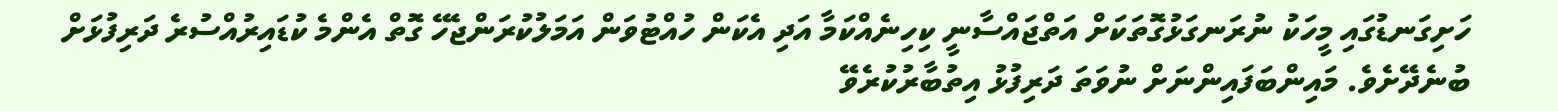ހަށިގަނޑުގައި މީހަކު ނުރަނގަޅުގޮތަކަށް އަތްޖައްސާނީ ކިހިނެއްކަމާ އަދި އެކަން ހުއްޓުވަން އަމަލުކުރަންޖެހޭ ގޮތް އެންމެ ކުޑައިރުއްސުރެ ދަރިފުޅަށް ބުނެދޭށެވެ. މައިންބަފައިންނަށް ނުވަތަ ދަރިފުޅު އިތުބާރުކުރެވޭ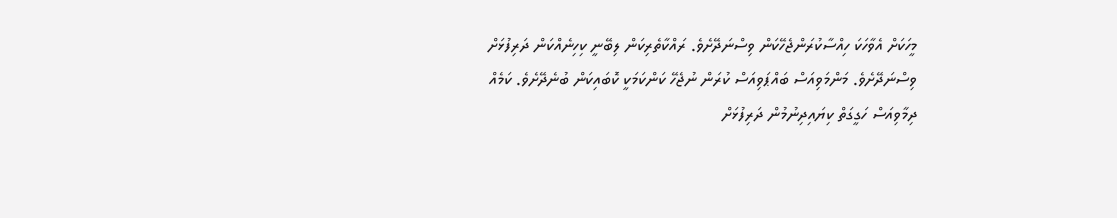މީހަކަށް އެވާހަކަ ހިއްސާކުރަންޖެހޭކަން ވިސްނަދޭށެވެ. ރައްކާތެރިކަން ލިބޭނީ ކިހިނެއްކަން ދަރިފުޅަށް ވިސްނަދޭށެވެ. މަންމަވިއަސް ބައްޕަވިއަސް ކުރަން ނުޖެހޭ ކަންކަމަކީ ކޮބައިކަން ބުނެދޭށެވެ. ކަމެއް ދިމާވިއަސް ހަގީގަތް ކިޔައިދިނުމުން ދަރިފުޅަށް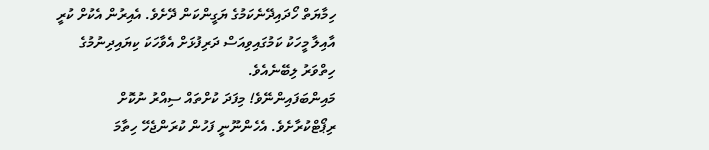ހިމާޔަތް ހޯދައިދޭނެކަމުގެ ޔަގީންކަން ދޭށެވެ. އެއިރުން އެކުށް ކުރީ އާއިލާ މީހަކު ކަމުގައިވިއަސް ދަރިފުޅަށް އެވާހަކަ ކިޔައިދިނުމުގެ ހިތްވަރު ލިބޭނެއެވެ.
މައިންބަފައިންނޭވެ! މިފަދަ ކުށްތައް ސިއްރު ނުކޮށް ރިޕޯޓްކުރާށެވެ. އެހެންނޫނީ ފަހުން ކުރަންޖެހޭ ހިތާމަ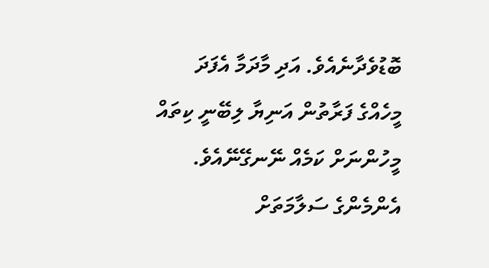ބޮޑުވެދާނެއެވެ. އަދި މާދަމާ އެފަދަ މީހެއްގެ ފަރާތުން އަނިޔާ ލިބޭނީ ކިތައް މީހުންނަށް ކަމެއް ނޭނގޭނޭއެވެ. އެންމެންގެ ސަލާމަތަށް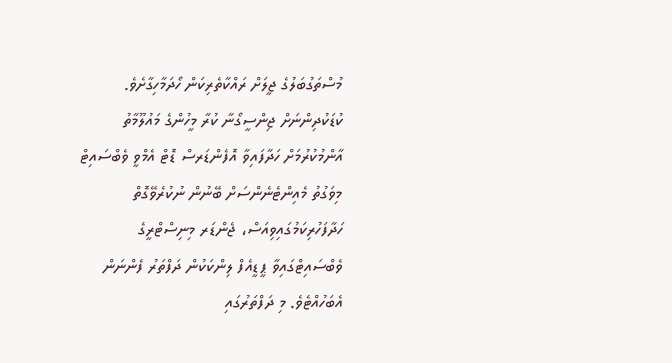މުސްތަގުބަލުގެ ޖީލަށް ރައްކާތެރިކަން ހޯދަމާހިގާށެވެ.
ކުޑަކުދިންނަށް ޖިންސީގޯނާ ކުރާ މީހުންގެ މައުލޫމާތު އާންމުކުރުމަށް ހަދާފައިވާ އޮފެންޑަރސް ޑޮޓް އެމްވީ ވެބްސައިޓް މިވަގުތު މެއިންޓެނެންސަށް ބޭނުން ނުކުރެވޭގޮތް ހަދާފަހުރިކަމުގައިވިއަސް، ޖެންޑަރ މިނިސްޓްރީގެ ވެބްސައިޓްގައިވާ ޕީޑީއެފް ލިންކަކުން ދަފްތަރު ފެންނަން އެބަހުއްޓެވެ. މި ދަފްތަރުގައި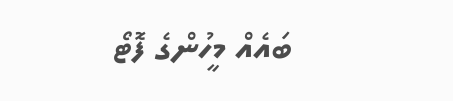ބައެއް މީހުންގެ ފޮޓޯ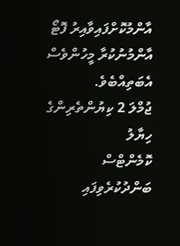އާންމުކޮށްފައިވާއިރު ފޮޓޯ އާންމުނުކުރާ މީހުންވެސް އެބަތިއްބެވެ.
ޖުމްލަ 2 ކިޔުންތެރިންގެ ހިޔާލު
ކޮމެންޓްސް ބަންދުކުރެވިފައި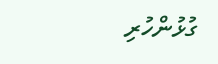ގުޅުންހުރި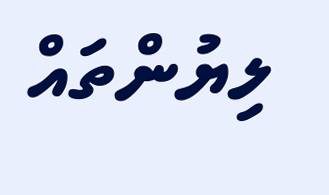ލިޔުންތައް